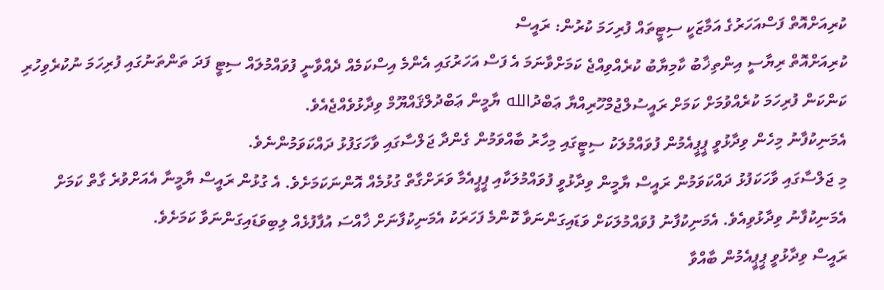ކުރިއަށްއޮތް ފަސްއަހަރުގެ އަމާޒަކީ ސިޓީތައް ފުރިހަމަ ކުރުން: ރައީސް
ކުރިއަށްއޮތް ރިޔާސީ އިންތިޚާބު ކާމިޔާބު ކުރެއްވިއްޖެ ކަމަށްވާނަމަ އެ ފަސް އަހަރުގައި އެންމެ އިސްކަމެއް ދެއްވާނީ ފުވައްމުލައް ސިޓީ ފަދަ ތަންތަނުގައި ފުރިހަމަ ނުކުރެވިހުރި ކަންކަން ފުރިހަމަ ކުރެއްވުމަށް ކަމަށް ރައީސުލްޖުމްހޫރިއްޔާ ޢަބްދުالله ޔާމީން ޢަބްދުލްޤައްޔޫމް ވިދާޅުވެއްޖެއެވެ.
އެމަނިކުފާނު މިހެން ވިދާޅުވީ ޕީޕީއެމުން ފުވައްމުލަކު ސިޓީގައި މިހާރު ބާއްވަމުން ގެންދާ ޖަލްސާގައި ވާހަގަފުޅު ދައްކަވަމުންނެވެ.
މި ޖަލްސާގައި ވާހަކަފުޅު ދައްކަވަމުން ރައީސް ޔާމީން ވިދާޅުވީ ފުވައްމުލަކާއި ޕީޕީއެމާ ވަރަށްގާތް ގުޅުމެއް އޮންނަކަމަށެވެ. އެ ގުޅުން ރައީސް ޔާމީނާ އެއަށްވުރެ ގާތް ކަމަށް އެމަނިކުފާނު ވިދާޅުވިއެވެ. އެމަނިކުފާނު ފުވައްމުލަކަށް ވަޑައިގަންނަވާ ކޮންމެ ފަހަރަކު އެމަނިކުފާނަށް ޚާއްސަ އުފާފުޅެއް ލިބިވަޑައިގަންނަވާ ކަމަށެވެ.
ރައީސް ވިދާޅުވީ ޕީޕީއެމުން ބާއްވާ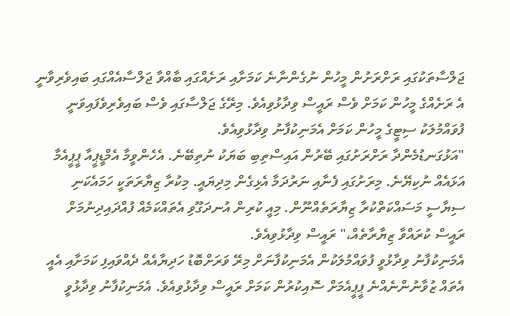ޖަލްސާތަކުގައި ރަށްރަށުން މީހުން ނުގެންނާނެ ކަމަށާއި ރަށެއްގައި ބާއްވާ ޖަލްސާއެއްގައި ބައިވެރިވާނީ އެ ރަށެއްގެ މީހުން ކަމަށް ވެސް ރައީސް ވިދާޅުވިއެވެ. މިރޭގެ ޖަލްސާގައި ވެސް ބައިވެރިވެފައިވަނީ ފުވައްމުލަކު ސިޓީގެ މީހުން ކަމަށް އެމަނިކުފާނު ވިދާޅުވިއެވެ.
"އަޅުގަނޑުމެންދާ ރަށްރަށުގައި ބޭރުން އައިސްތިބި ބަޔަކު ނުތިބޭނެ. އެހެންވީމާ އެމްޑީޕީއާ ޕީޕީއެމާ އަޅައެއް ނުކިޔޭނެ. މިރަށުގައި ފެނާއި ނަރުދަމާ އެޅިގެން މިދިޔައީ. މިކުރާ ޒިޔާރަތަކީ ހަމައެކަނި ސިޔާސީ މަސައްކަތްކުރާ ޒިޔާރަތެއްނޫން. މިއީ ކުރިން އުނދަގޫވި އެތައްކަމެއް ފުއްދައިދިނުމަށް ރައީސް ކުރައްވާ ޒިޔާރާތެއް،" ރައީސް ވިދާޅުވިއެވެ.
އެމަނިކުފާނު ވިދާޅުވީ ފުވައްމުލަކުން އެމަނިކުފާނަށް މިރޭ ވަރަށްބޮޑު ހަދިޔާއެއް ދެއްވައިފި ކަމަށާއި އެއީ އެތައް ޒުވާނުންނެއްނެ ޕީޕީއެމަށް ސޮއިކުރުން ކަމަށް ރައީސް ވިދާޅުވިއެވެ. އެމަނިކުފާނު ވިދާޅުވީ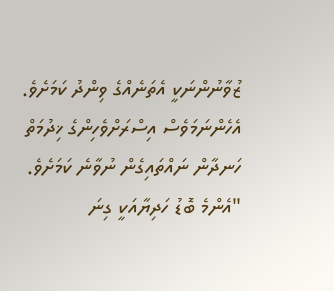ޒުވާނުންނަކީ އެތަނެއްގެ ވިންދު ކަމަށެވެ. އެހެންނަމަވެސް އިސްރަށްވެހިންގެ ޚިދުމަތް ހަނދާން ނައްތައިގެން ނުވާނެ ކަމަށެވެ. "އެންމެ ބޮޑު ހަދިޔާއަކީ ގިނަ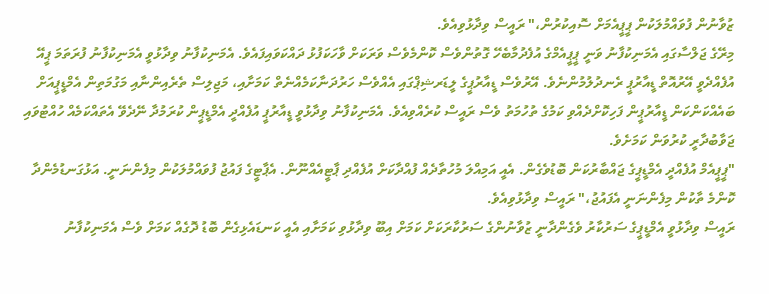ޒުވާނުން ފުވައްމުލަކުން ޕީޕީއެމަށް ސޮއިކުރުން،" ރައީސް ވިދާޅުވިއެވެ.
މިރޭގެ ޖަލްސާގައި އެމަނިކުފާނު ވަނީ ޕީޕީއެމްގެ އުފެދުމާބެހޭ ގޮތުންވެސް ކޮންމެވެސް ވަރަކަށް ވާހަކަފުޅު ދައްކަވައިފައެވެ. އެމަނިކުފާނު ވިދާޅުވީ އެމަނިކުފާނު ފުރަތަމަ ޕީއޭ އުފެއްދެވީ އޭރުއޮތް ޑީއާރުޕީ ރެނދުލުމުންނެވެ. އޭރުވެސް ޑީއާރުޕީގެ ލީޑަރޝިޕްގައި އެއްވެސް ހަރުދަނާކަމެއްނެތް ކަމަށާއި، މަޖިލިސް ތެރެއިންނާއި މަގުމަތިން އެމްޑީޕީއަށް ބައެއްކަންކަން ޑީއާރުޕީން ފަހިކޮށްދެއްވި ކަމުގެ ތުހުމަތު ވެސް ރައީސް ކުރެއްވިއެވެ. އެމަނިކުފާނު ވިދާޅުވީ ޑީއާރުޕީ އުފެއްދީ އެމްޑީޕީން ކުރަމުދާ ނޭދެވޭ އެތައްކަމެއް ހުއްޓުވައި ޖަވާބުދާރީ ކުރުވަން ކަމަށެވެ.
"ޕީޕީއެމް އުފެއްދީ އެމްޑީޕީގެ ޖައްބާރުކަން ބޮޑުވެގެން. އެއީ އަމިއްލަ މުހުތާދެއް ފުއްދާކަށް އުފެއްދި ޕާޓީއެއްނޫން. އެޕާޓީގެ ފައުޖު ފުވައްމުލަކުން މިފެންނަނީ. އަޅުގަނޑުމެންދާ ކޮންމެ ތާކުން މިފެންނަނީ އެފައުޖު،" ރައީސް ވިދާޅުވިއެވެ.
ރައީސް ވިދާޅުވީ އެމްޑީޕީގެ ސަރުކާރު ވެގެންދާނީ ޒުވާނުންގެ ސަރުކާރަކަށް ކަމަށް އިބޫ ވިދާޅުވި ކަމަށާއި އެއީ ކަނޑައެޅިގެން ބޮޑު ދޮގެއް ކަމަށް ވެސް އެމަނިކުފާނު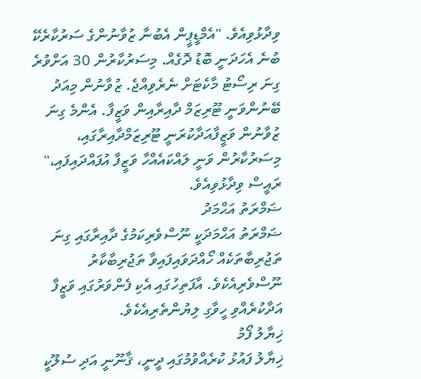ވިދާޅުވިއެވެ. "އެމްޑީޕީން އެބުނާ ޒުވާނުންގެ ސަރުކާރެކޭ ބުނެ އެހަދަނީ ބޮޑު ދޮގެއް. މިސަރުކާރުން 30 އަށްވުރެ ގިނަ ރިސޯޓު މާކެޓަށް ނެރެވިއްޖެ. ޒުވާނުން މިއަދު ބޭނުންވަނީ ޓޫރިޒަމް ދާއިރާއިން ވަޒީފާ. އެންމެ ގިނަ ޒުވާނުން ވަޒީފާއަދާކުރަނީ ޓޫރިޒަމްދާއިރާގައި، މިސަރުކާރުން ވަނީ ލައްކައެއްހާ ވަޒީފާ އުފައްދައިފައި،" ރައީސް ވިދާޅުވިއެވެ.
ޟަމްރަތު އަޙްމަދު
ޟަމްރަތު އަޙްމަދަކީ ނޫސްވެރިކަމުގެ ދާއިރާގައި ގިނަ ތަޖުރިބާތަކެއް ހޯއްދަވައިފައިވާ ތަޖުރިބާކާރު ނޫސްވެރިއެކެވެ. އާފަތިހުގައި އެކި ފެންވަރުގައި ވަޒީފާ އަދާކުރެއްވި ހީވާގި ލިޔުންތެރިއެކެވެ.
ޚިޔާލު ފޯމު
ޚިޔާލު ފައުޅު ކުރެއްވުމުގައި ދީނީ، ޤާނޫނީ އަދި ސުލޫކީ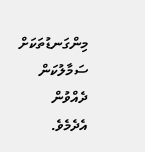މިންގަނޑުތަކަށް ސަމާލުކަން ދެއްވުން އެދެމެވެ.